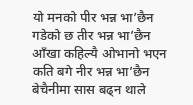यो मनको पीर भन्न भा’छैन
गडेको छ तीर भन्न भा’छैन
आँखा कहिल्यै ओभानो भएन
कति बगे नीर भन्न भा’छैन
बेचैनीमा सास बढ्न थाले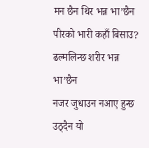मन छैन थिर भन्न भा’छैन
पीरको भारी कहाँ बिसाउ?
ढल्मलिन्छ शरीर भन्न भा’छैन
नजर जुधाउन नआए हुन्छ
उठ्दैन यो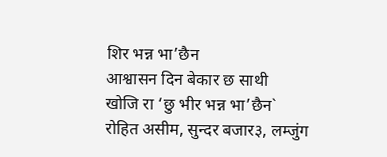शिर भन्न भा’छैन
आश्वासन दिन बेकार छ साथी
खोजि रा ‘छु भीर भन्न भा’छैन`
रोहित असीम, सुन्दर बजार३, लम्जुंग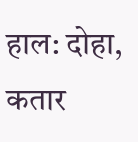हाल: दोहा, कतार